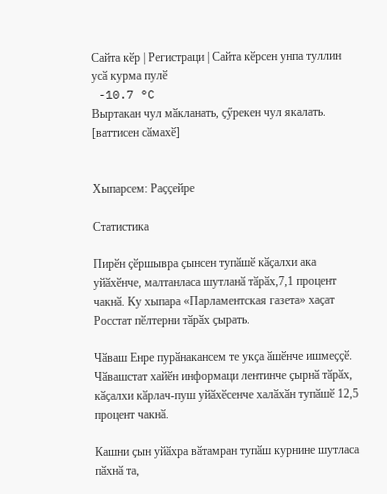Сайта кӗр | Регистраци | Сайта кӗрсен унпа туллин усӑ курма пулӗ
 -10.7 °C
Выртакан чул мӑкланать, ҫӳрекен чул якалать.
[ваттисен сӑмахӗ]


Хыпарсем: Раҫҫейре

Статистика

Пирӗн ҫӗршывра ҫынсен тупӑшӗ кӑҫалхи ака уйӑхӗнче, малтанласа шутланӑ тӑрӑх,7,1 процент чакнӑ. Ку хыпара «Парламентская газета» хаҫат Росстат пӗлтерни тӑрӑх ҫырать.

Чӑваш Енре пурӑнакансем те укҫа ӑшӗнче ишмеҫҫӗ. Чӑвашстат хайӗн информаци лентинче ҫырнӑ тӑрӑх, кӑҫалхи кӑрлач-пуш уйӑхӗсенче халӑхӑн тупӑшӗ 12,5 процент чакнӑ.

Кашни ҫын уйӑхра вӑтамран тупӑш курнине шутласа пӑхнӑ та,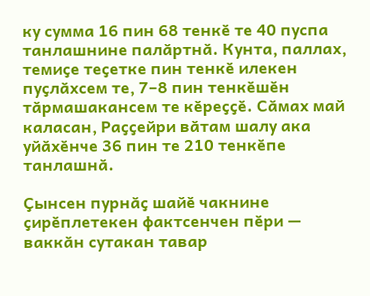ку сумма 16 пин 68 тенкӗ те 40 пуспа танлашнине палӑртнӑ. Кунта, паллах, темиҫе теҫетке пин тенкӗ илекен пуҫлӑхсем те, 7–8 пин тенкӗшӗн тӑрмашакансем те кӗреҫҫӗ. Сӑмах май каласан, Раҫҫейри вӑтам шалу ака уйӑхӗнче 36 пин те 210 тенкӗпе танлашнӑ.

Ҫынсен пурнӑҫ шайӗ чакнине ҫирӗплетекен фактсенчен пӗри — ваккӑн сутакан тавар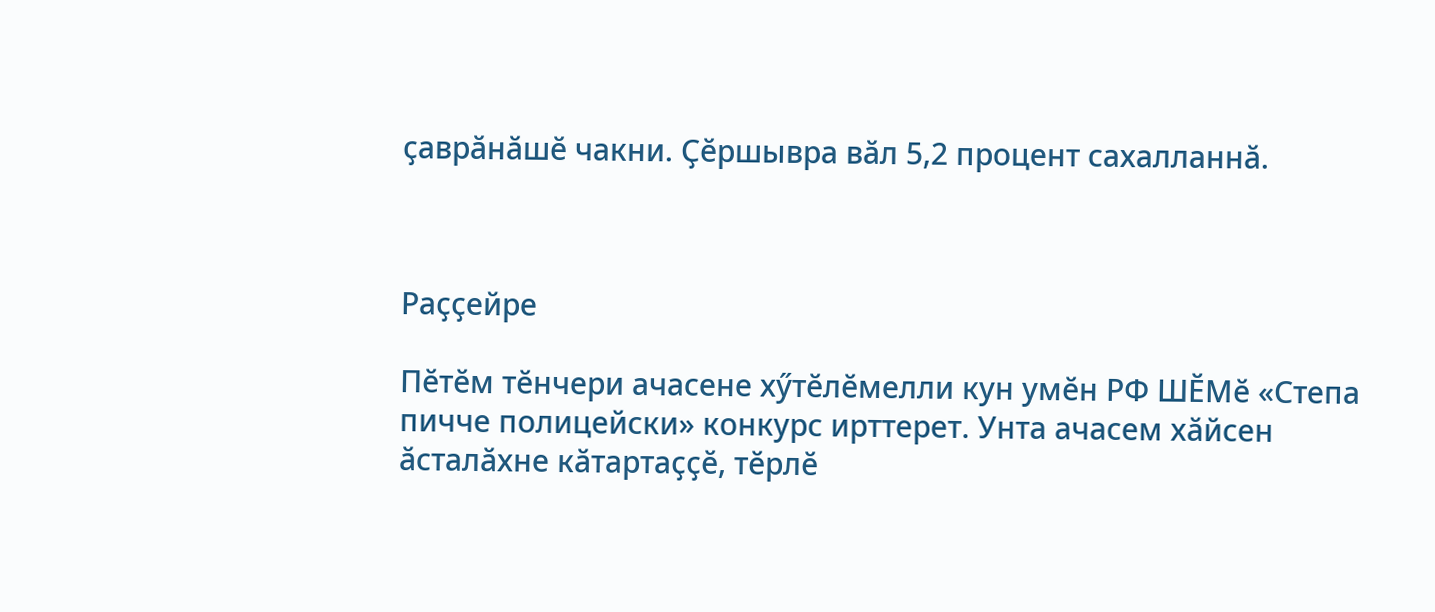ҫаврӑнӑшӗ чакни. Ҫӗршывра вӑл 5,2 процент сахалланнӑ.



Раҫҫейре

Пӗтӗм тӗнчери ачасене хӳтӗлӗмелли кун умӗн РФ ШӖМӗ «Степа пичче полицейски» конкурс ирттерет. Унта ачасем хӑйсен ӑсталӑхне кӑтартаҫҫӗ, тӗрлӗ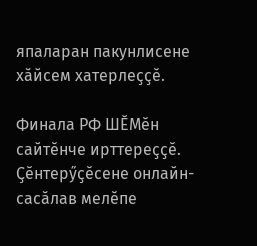япаларан пакунлисене хӑйсем хатерлеҫҫӗ.

Финала РФ ШӖМӗн сайтӗнче ирттереҫҫӗ. Ҫӗнтерӳҫӗсене онлайн-сасӑлав мелӗпе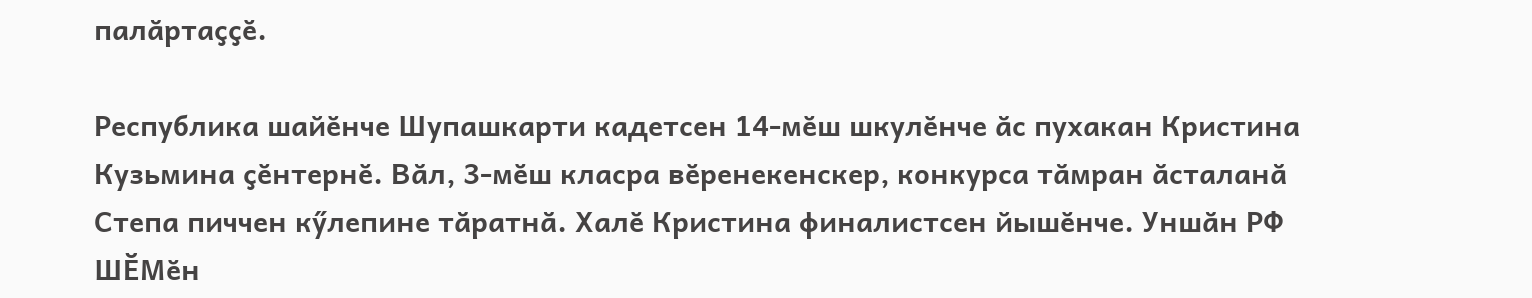палӑртаҫҫӗ.

Республика шайӗнче Шупашкарти кадетсен 14-мӗш шкулӗнче ӑс пухакан Кристина Кузьмина ҫӗнтернӗ. Вӑл, 3-мӗш класра вӗренекенскер, конкурса тӑмран ӑсталанӑ Степа пиччен кӳлепине тӑратнӑ. Халӗ Кристина финалистсен йышӗнче. Уншӑн РФ ШӖМӗн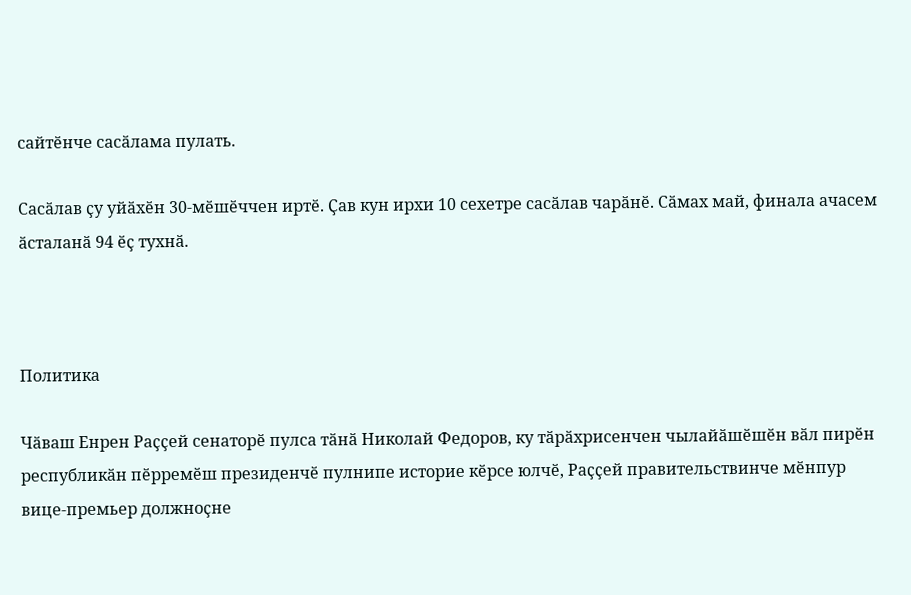сайтӗнче сасӑлама пулать.

Сасӑлав ҫу уйӑхӗн 30-мӗшӗччен иртӗ. Ҫав кун ирхи 10 сехетре сасӑлав чарӑнӗ. Сӑмах май, финала ачасем ӑсталанӑ 94 ӗҫ тухнӑ.



Политика

Чӑваш Енрен Раҫҫей сенаторӗ пулса тӑнӑ Николай Федоров, ку тӑрӑхрисенчен чылайӑшӗшӗн вӑл пирӗн республикӑн пӗрремӗш президенчӗ пулнипе историе кӗрсе юлчӗ, Раҫҫей правительствинче мӗнпур вице-премьер должноҫне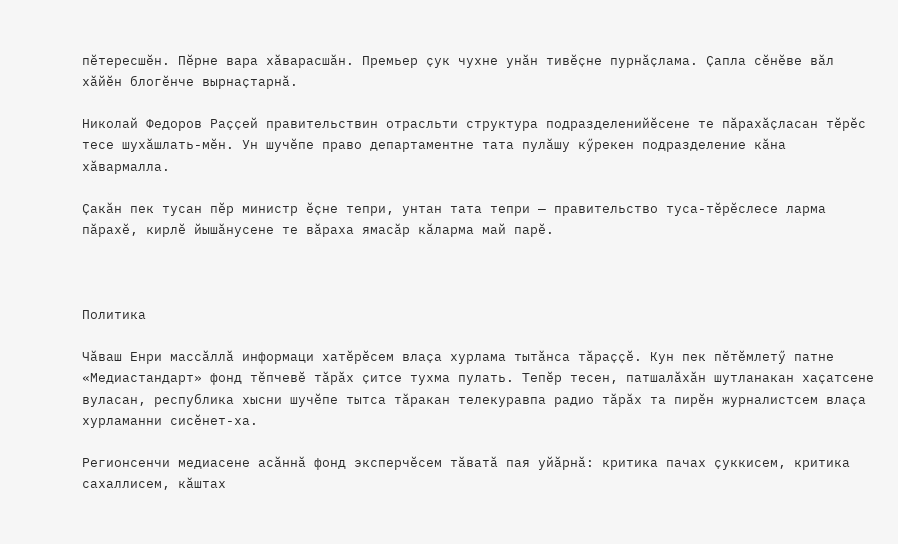пӗтересшӗн. Пӗрне вара хӑварасшӑн. Премьер ҫук чухне унӑн тивӗҫне пурнӑҫлама. Ҫапла сӗнӗве вӑл хӑйӗн блогӗнче вырнаҫтарнӑ.

Николай Федоров Раҫҫей правительствин отрасльти структура подразделенийӗсене те пӑрахӑҫласан тӗрӗс тесе шухӑшлать-мӗн. Ун шучӗпе право департаментне тата пулӑшу кӳрекен подразделение кӑна хӑвармалла.

Ҫакӑн пек тусан пӗр министр ӗҫне тепри, унтан тата тепри — правительство туса-тӗрӗслесе ларма пӑрахӗ, кирлӗ йышӑнусене те вӑраха ямасӑр кӑларма май парӗ.



Политика

Чӑваш Енри массӑллӑ информаци хатӗрӗсем влаҫа хурлама тытӑнса тӑраҫҫӗ. Кун пек пӗтӗмлетӳ патне «Медиастандарт» фонд тӗпчевӗ тӑрӑх ҫитсе тухма пулать. Тепӗр тесен, патшалӑхӑн шутланакан хаҫатсене вуласан, республика хысни шучӗпе тытса тӑракан телекуравпа радио тӑрӑх та пирӗн журналистсем влаҫа хурламанни сисӗнет-ха.

Регионсенчи медиасене асӑннӑ фонд эксперчӗсем тӑватӑ пая уйӑрнӑ: критика пачах ҫуккисем, критика сахаллисем, кӑштах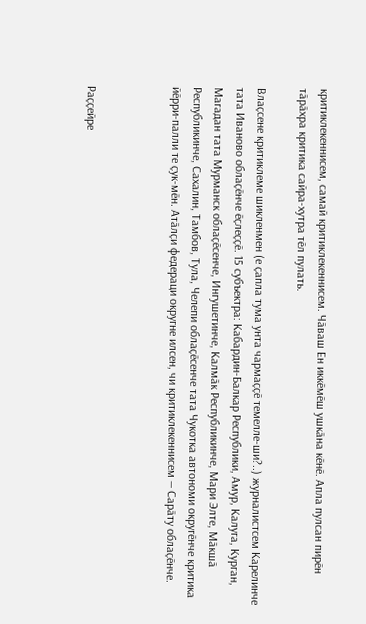критиклекеннисем, самай критиклекеннисем. Чӑваш Ен иккӗмӗш ушкӑна кӗнӗ. Апла пулсан пирӗн тӑрӑхра критика сайра-хутра тӗл пулать.

Влаҫсене критиклеме шикленмен (е ҫапла тума унта чармаҫҫӗ темелле-ши?..) журналистсем Карелинче тата Иваново облаҫӗнче ӗҫлеҫҫӗ. 15 субъектра: Кабардин-Балкар Республики, Амур, Калуга, Курган, Магадан тата Мурманск облаҫӗсенче, Ингушетинче, Калмӑк Республикинче, Мари Элте, Мӑкшӑ Республикинче, Сахалин, Тамбов, Тула, Челепи облаҫӗсенче тата Чукотка автономи округӗнче критика йӗрри-палли те ҫук-мӗн. Атӑлҫи федераци округне илсен, чи критиклекеннисем — Сарӑту облаҫӗнче.



Раҫҫейре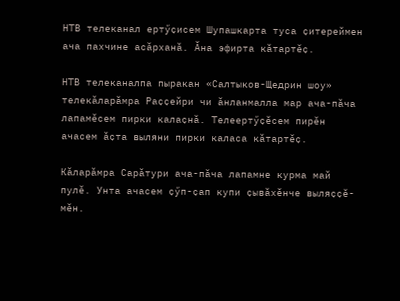НТВ телеканал ертӳҫисем Шупашкарта туса ҫитереймен ача пахчине асӑрханӑ. Ӑна эфирта кӑтартӗҫ.

НТВ телеканалпа пыракан «Салтыков-Щедрин шоу» телекӑларӑмра Раҫҫейри чи ӑнланмалла мар ача-пӑча лапамӗсем пирки калаҫнӑ. Телеертӳҫӗсем пирӗн ачасем ӑҫта выляни пирки каласа кӑтартӗҫ.

Кӑларӑмра Сарӑтури ача-пӑча лапамне курма май пулӗ. Унта ачасем ҫӳп-ҫап купи ҫывӑхӗнче выляҫҫӗ-мӗн.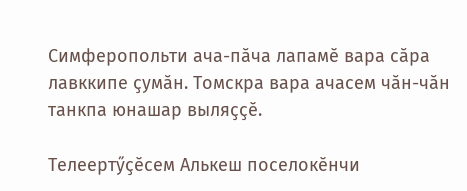Симферопольти ача-пӑча лапамӗ вара сӑра лавккипе ҫумӑн. Томскра вара ачасем чӑн-чӑн танкпа юнашар выляҫҫӗ.

Телеертӳҫӗсем Алькеш поселокӗнчи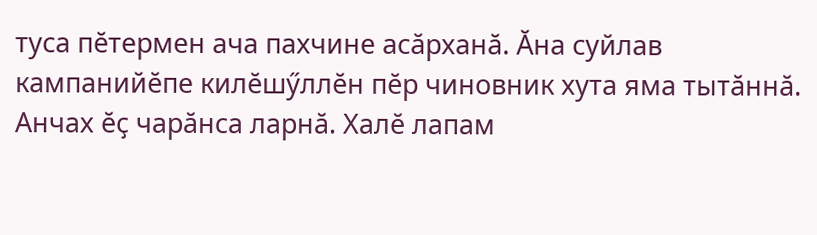туса пӗтермен ача пахчине асӑрханӑ. Ӑна суйлав кампанийӗпе килӗшӳллӗн пӗр чиновник хута яма тытӑннӑ. Анчах ӗҫ чарӑнса ларнӑ. Халӗ лапам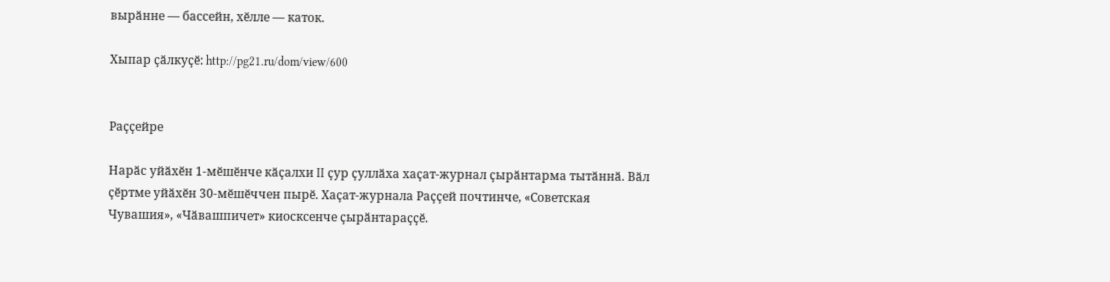вырӑнне — бассейн, хӗлле — каток.

Хыпар ҫӑлкуҫӗ: http://pg21.ru/dom/view/600


Раҫҫейре

Нарӑс уйӑхӗн 1-мӗшӗнче кӑҫалхи II ҫур ҫуллӑха хаҫат-журнал ҫырӑнтарма тытӑннӑ. Вӑл ҫӗртме уйӑхӗн 30-мӗшӗччен пырӗ. Хаҫат-журнала Раҫҫей почтинче, «Советская Чувашия», «Чӑвашпичет» киосксенче ҫырӑнтараҫҫӗ.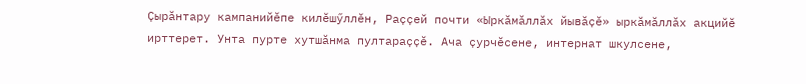Ҫырӑнтару кампанийӗпе килӗшӳллӗн, Раҫҫей почти «Ыркӑмӑллӑх йывӑҫӗ» ыркӑмӑллӑх акцийӗ ирттерет. Унта пурте хутшӑнма пултараҫҫӗ. Ача ҫурчӗсене, интернат шкулсене,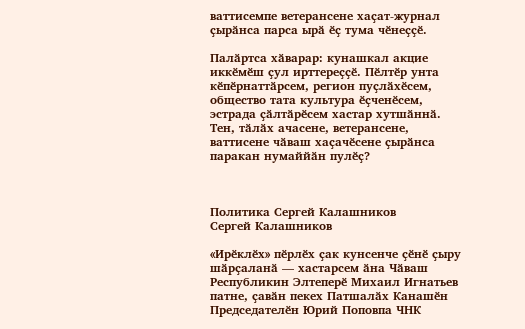ваттисемпе ветерансене хаҫат-журнал ҫырӑнса парса ырӑ ӗҫ тума чӗнеҫҫӗ.

Палӑртса хӑварар: кунашкал акцие иккӗмӗш ҫул ирттереҫҫӗ. Пӗлтӗр унта кӗпӗрнаттӑрсем, регион пуҫлӑхӗсем, общество тата культура ӗҫченӗсем, эстрада ҫӑлтӑрӗсем хастар хутшӑннӑ. Тен, тӑлӑх ачасене, ветерансене, ваттисене чӑваш хаҫачӗсене ҫырӑнса паракан нумаййӑн пулӗҫ?



Политика Сергей Калашников
Сергей Калашников

«Ирӗклӗх» пӗрлӗх ҫак кунсенче ҫӗнӗ ҫыру шӑрҫаланӑ — хастарсем ӑна Чӑваш Республикин Элтеперӗ Михаил Игнатьев патне, ҫавӑн пекех Патшалӑх Канашӗн Председателӗн Юрий Поповпа ЧНК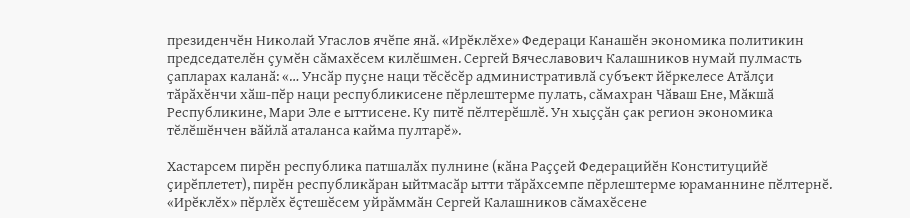президенчӗн Николай Угаслов ячӗпе янӑ. «Ирӗклӗхе» Федераци Канашӗн экономика политикин председателӗн ҫумӗн сӑмахӗсем килӗшмен. Сергей Вячеславович Калашников нумай пулмасть ҫапларах каланӑ: «… Унсӑр пуҫне наци тӗсӗсӗр административлӑ субъект йӗркелесе Атӑлҫи тӑрӑхӗнчи хӑш-пӗр наци республикисене пӗрлештерме пулать, сӑмахран Чӑваш Ене, Мӑкшӑ Республикине, Мари Эле е ыттисене. Ку питӗ пӗлтерӗшлӗ. Ун хыҫҫӑн ҫак регион экономика тӗлӗшӗнчен вӑйлӑ аталанса кайма пултарӗ».

Хастарсем пирӗн республика патшалӑх пулнине (кӑна Раҫҫей Федерацийӗн Конституцийӗ ҫирӗплетет), пирӗн республикӑран ыйтмасӑр ытти тӑрӑхсемпе пӗрлештерме юраманнине пӗлтернӗ. «Ирӗклӗх» пӗрлӗх ӗҫтешӗсем уйрӑммӑн Сергей Калашников сӑмахӗсене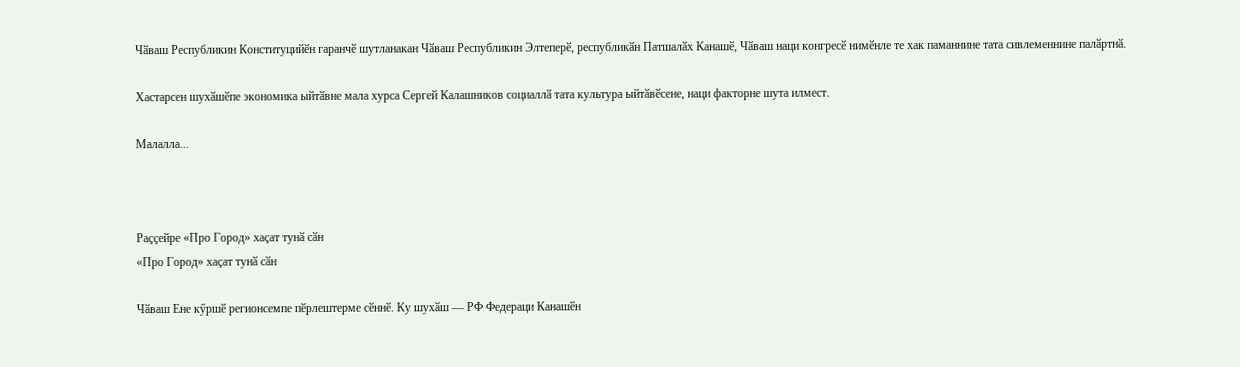Чӑваш Республикин Конституцийӗн гаранчӗ шутланакан Чӑваш Республикин Элтеперӗ, республикӑн Патшалӑх Канашӗ, Чӑваш наци конгресӗ нимӗнле те хак паманнине тата сивлеменнине палӑртнӑ.

Хастарсен шухӑшӗпе экономика ыйтӑвне мала хурса Сергей Калашников социаллӑ тата культура ыйтӑвӗсене, наци факторне шута илмест.

Малалла...



Раҫҫейре «Про Город» хаҫат тунӑ сӑн
«Про Город» хаҫат тунӑ сӑн

Чӑваш Ене кӳршӗ регионсемпе пӗрлештерме сӗннӗ. Ку шухӑш — РФ Федераци Канашӗн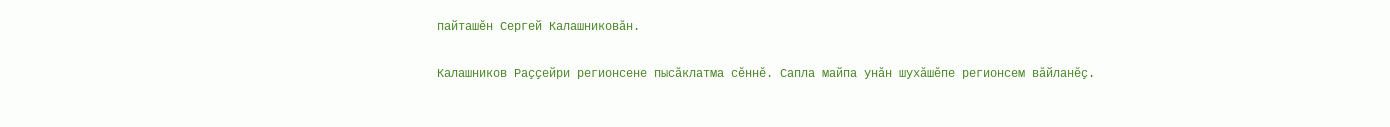пайташӗн Сергей Калашниковӑн.

Калашников Раҫҫейри регионсене пысӑклатма сӗннӗ. Сапла майпа унӑн шухӑшӗпе регионсем вӑйланӗҫ.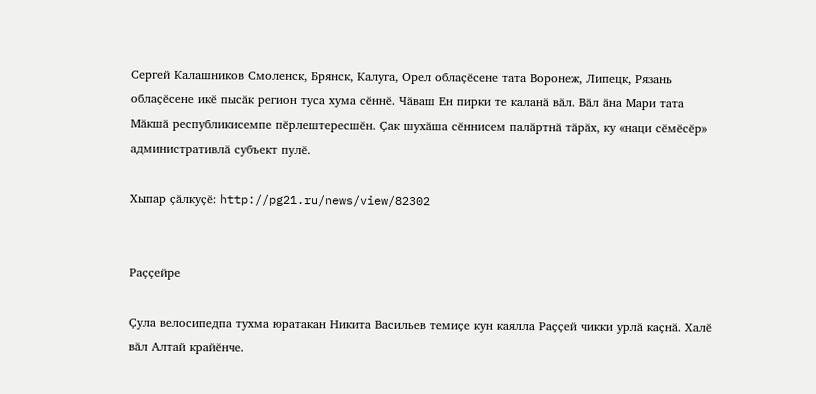Сергей Калашников Смоленск, Брянск, Калуга, Орел облаҫӗсене тата Воронеж, Липецк, Рязань облаҫӗсене икӗ пысӑк регион туса хума сӗннӗ. Чӑваш Ен пирки те каланӑ вӑл. Вӑл ӑна Мари тата Мӑкшӑ республикисемпе пӗрлештересшӗн. Ҫак шухӑша сӗннисем палӑртнӑ тӑрӑх, ку «наци сӗмӗсӗр» административлӑ субъект пулӗ.

Хыпар ҫӑлкуҫӗ: http://pg21.ru/news/view/82302


Раҫҫейре

Ҫула велосипедпа тухма юратакан Никита Васильев темиҫе кун каялла Раҫҫей чикки урлӑ каҫнӑ. Халӗ вӑл Алтай крайӗнче.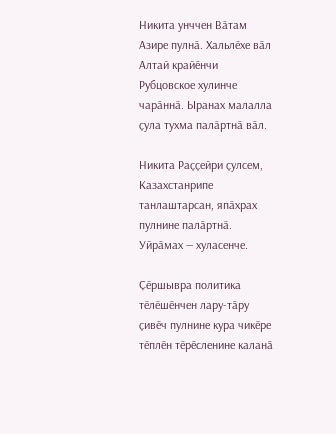Никита унччен Вӑтам Азире пулнӑ. Хальлӗхе вӑл Алтай крайӗнчи Рубцовское хулинче чарӑннӑ. Ыранах малалла ҫула тухма палӑртнӑ вӑл.

Никита Раҫҫейри ҫулсем, Казахстанрипе танлаштарсан, япӑхрах пулнине палӑртнӑ. Уйрӑмах — хуласенче.

Ҫӗршывра политика тӗлӗшӗнчен лару-тӑру ҫивӗч пулнине кура чикӗре тӗплӗн тӗрӗсленине каланӑ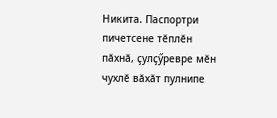Никита. Паспортри пичетсене тӗплӗн пӑхнӑ, ҫулҫӳревре мӗн чухлӗ вӑхӑт пулнипе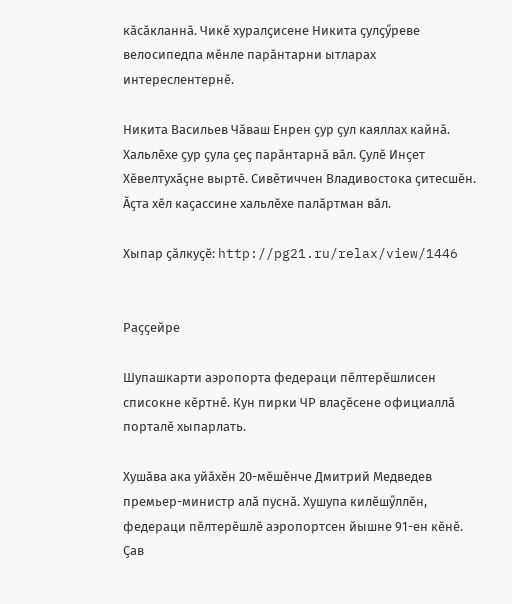кӑсӑкланнӑ. Чикӗ хуралҫисене Никита ҫулҫӳреве велосипедпа мӗнле парӑнтарни ытларах интереслентернӗ.

Никита Васильев Чӑваш Енрен ҫур ҫул каяллах кайнӑ. Хальлӗхе ҫур ҫула ҫеҫ парӑнтарнӑ вӑл. Ҫулӗ Инҫет Хӗвелтухӑҫне выртӗ. Сивӗтиччен Владивостока ҫитесшӗн. Ӑҫта хӗл каҫассине хальлӗхе палӑртман вӑл.

Хыпар ҫӑлкуҫӗ: http://pg21.ru/relax/view/1446


Раҫҫейре

Шупашкарти аэропорта федераци пӗлтерӗшлисен списокне кӗртнӗ. Кун пирки ЧР влаҫӗсене официаллӑ порталӗ хыпарлать.

Хушӑва ака уйӑхӗн 20-мӗшӗнче Дмитрий Медведев премьер-министр алӑ пуснӑ. Хушупа килӗшӳллӗн, федераци пӗлтерӗшлӗ аэропортсен йышне 91-ен кӗнӗ. Ҫав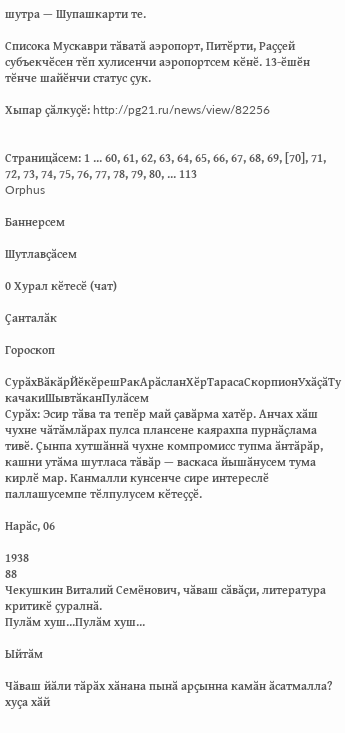шутра — Шупашкарти те.

Списока Мускаври тӑватӑ аэропорт, Питӗрти, Раҫҫей субъекчӗсен тӗп хулисенчи аэропортсем кӗнӗ. 13-ӗшӗн тӗнче шайӗнчи статус ҫук.

Хыпар ҫӑлкуҫӗ: http://pg21.ru/news/view/82256


Страницӑсем: 1 ... 60, 61, 62, 63, 64, 65, 66, 67, 68, 69, [70], 71, 72, 73, 74, 75, 76, 77, 78, 79, 80, ... 113
Orphus

Баннерсем

Шутлавҫӑсем

0 Хурал кӗтесӗ (чат)

Ҫанталӑк

Гороскоп

СурӑхВӑкӑрЙӗкӗрешРакАрӑсланХӗрТарасаСкорпионУхӑҫӑТу качакиШывтӑканПулӑсем
Сурӑх: Эсир тӑва та тепӗр май ҫавӑрма хатӗр. Анчах хӑш чухне чӑтӑмлӑрах пулса плансене каярахпа пурнӑҫлама тивӗ. Ҫынпа хутшӑннӑ чухне компромисс тупма ӑнтӑрӑр, кашни утӑма шутласа тӑвӑр — васкаса йышӑнусем тума кирлӗ мар. Канмалли кунсенче сире интереслӗ паллашусемпе тӗлпулусем кӗтеҫҫӗ.

Нарӑс, 06

1938
88
Чекушкин Виталий Семёнович, чӑваш сӑвӑҫи, литература критикӗ ҫуралнӑ.
Пулӑм хуш...Пулӑм хуш...

Ыйтӑм

Чӑваш йӑли тӑрӑх хӑнана пынӑ арҫынна камӑн ӑсатмалла?
хуҫа хӑй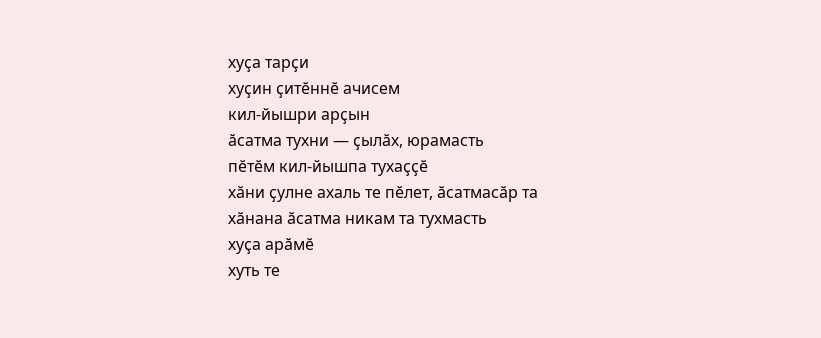хуҫа тарҫи
хуҫин ҫитӗннӗ ачисем
кил-йышри арҫын
ӑсатма тухни — ҫылӑх, юрамасть
пӗтӗм кил-йышпа тухаҫҫӗ
хӑни ҫулне ахаль те пӗлет, ӑсатмасӑр та
хӑнана ӑсатма никам та тухмасть
хуҫа арӑмӗ
хуть те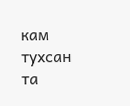кам тухсан та